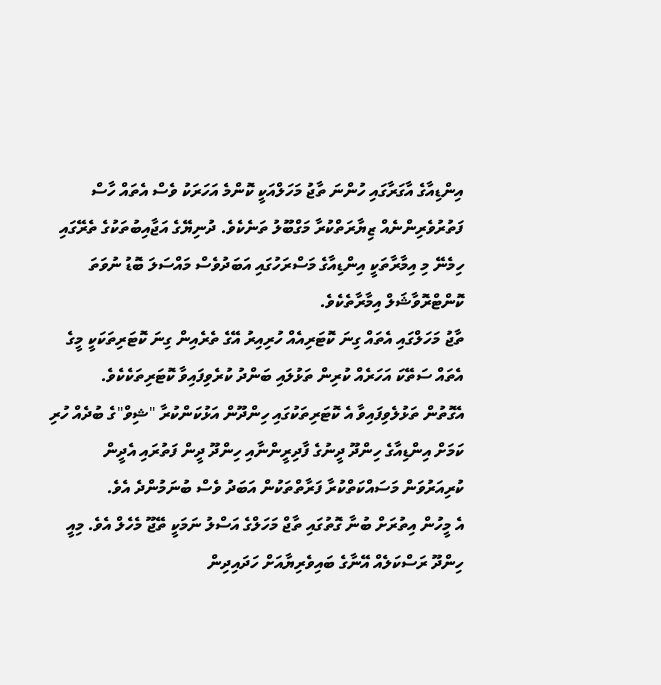އިންޑިއާގެ އާގަރާގައި ހުންނަ ތާޖު މަހަލްއަކީ ކޮންމެ އަހަރަކު ވެސް އެތައް ހާސް ފަތުރުވެރިންނެއް ޒިޔާރަތްކުރާ މަގްބޫލު ތަނެކެވެ. ދުނިޔޭގެ އަޖާއިބުތަކުގެ ތެރޭގައި ހިމެނޭ މި އިމާރާތަކީ އިންޑިއާގެ މަސްރަހުގައި އަބަދުވެސް މައްސަލަ ބޮޑު ނުވަތަ ކޮންޓްރޮވާޝަލް އިމާރާތެކެވެ.
ތާޖު މަހަލްގައި އެތައް ގިނަ ކޮޓަރިއެއް ހުރިއިރު އޭގެ ތެރެއިން ގިނަ ކޮޓަރިތަކަކީ މީގެ އެތައް ސަތޭކަ އަހަރެއް ކުރިން ތަޅުލައި ބަންދު ކުރެވިފައިވާ ކޮޓަރިތަކެކެވެ.
އެގޮތުން ތަޅުލެވިފައިވާ އެ ކޮޓަރިތަކުގައި ހިންދޫން އަޅުކަންކުރާ "ޝިވް"ގެ ބުދެއް ހުރި ކަމަށް އިންޑިއާގެ ހިންދޫ ދީނުގެ ފާދިރީންނާއި ހިންދޫ ދީން ފަތުރައި އެދީން ކުރިއަރުވަން މަސައްކަތްކުރާ ފަރާތްތަކުން އަބަދު ވެސް ބުނަމުންދެ އެވެ.
އެ މީހުން އިތުރަށް ބުނާ ގޮތުގައި ތާޖް މަހަލްގެ އަސްލު ނަމަކީ ތޭޖޫ މެހެލް އެވެ. މިއީ ހިންދޫ ރަސްކަލެއް އޭނާގެ ބައިވެރިޔާއަށް ހަދައިދިން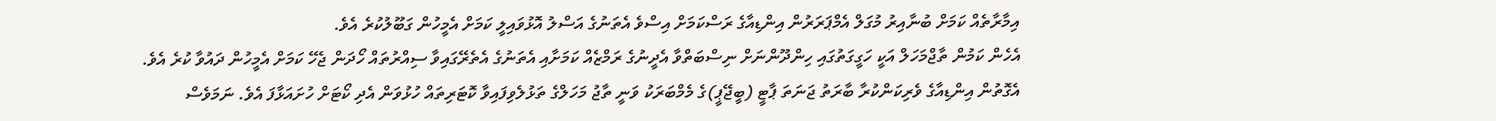އިމާރާތެއް ކަމަށް ބުނާއިރު މުގަލް އެމްޕަރަރުން އިންޑިއާގެ ރަސްކަމަށް އިސްވެ އެތަނުގެ އަސްލު އޮޅުވައިލީ ކަމަށް އެމީހުން ގަބޫލުކުރެ އެވެ.
އެހެން ކަމުން ތާޖްމަހަލް އަކީ ހަގީގަތުގައި ހިންދޫންނަށް ނިސްބަތްވާ އެދީނުގެ ރަމްޒެއް ކަމަށާއި އެތަނުގެ އެތެރޭގައިވާ ސިއްރުތައް ހޯދަން ޖެހޭ ކަމަށް އެމީހުން ދައުވާ ކުރެ އެވެ.
އެގޮތުން އިންޑިއާގެ ވެރިކަންކުރާ ބާރަތު ޖަނަތަ ޕާޓީ (ބީޖޭޕީ)ގެ މެމްބަރަކު ވަނީ ތާޖު މަހަލްގެ ތަޅުލެވިފައިވާ ކޮޓަރިތައް ހުޅުވަން އެދި ކޯޓަށް ހުށައަޅާފަ އެވެ. ނަމަވެސް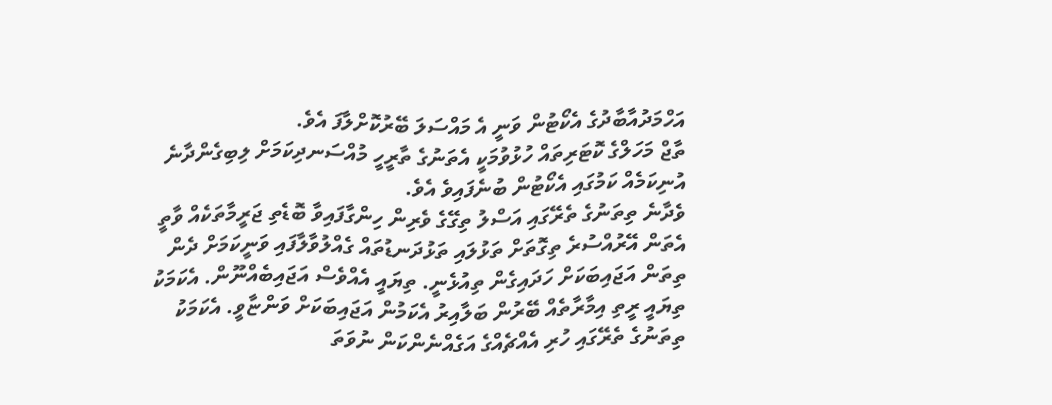އަހްމަދުއާބާދުގެ އެކޯޓުން ވަނީ އެ މައްސަލަ ބޭރުކޮށްލާފަ އެވެ.
ތާޖް މަހަލްގެ ކޮޓަރިތައް ހުޅުވުމަކީ އެތަނުގެ ތާރީހީ މުއްސަނދިކަމަށް ލިބިގެންދާނެ އުނިކަމެއް ކަމުގައި އެކޯޓުން ބުނެފައިވެ އެވެ.
ވެދާނެ ތިތަނުގެ ތެރޭގައި އަސްލު ތިގޭގެ ވެރިން ހިންގާފައިވާ ބޮޑެތި ޖަރީމާތަކެއް ވާތީ އެތަން އޭރުއްސުރެ ތިގޮތަށް ތަޅުލައި ތަޅުދަނޑުތައް ގެއްލުވާލާފައި ވަނީކަމަށް ދެން ތިތަން އަޖައިބަކަށް ހަދައިގެން ތިއުޅެނީ. ތިޔައީ އެއްވެސް އަޖައިބެއްނޫން. އެކަމަކު ތިޔައީ ރީތި އިމާރާތެއް ބޭރުން ބަލާއިރު އެކަމުން އަޖައިބަކަށް ވަންޏާވީ. އެކަމަކު ތިތަނުގެ ތެރޭގައި ހުރި އެއްޗެއްގެ އަގެއްނެންކަން ނުވަތަ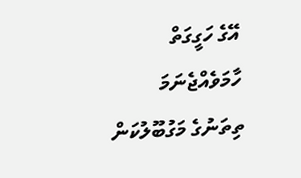އޭގެ ހަގީގަތް ހާމަވެއްޖެނަމަ ތިތަނުގެ މަގުބޫލުކަން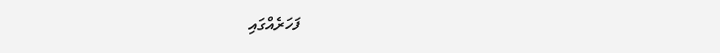ފަހަރެއްގައި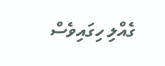ގެއްލި ހިގައިވެސް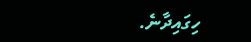ހިގައިދާނެ.